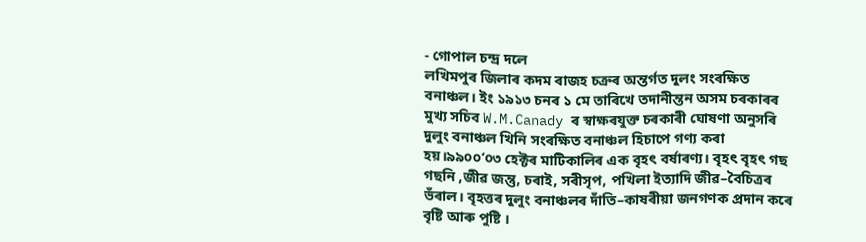- গোপাল চন্দ্ৰ দলে
লখিমপুৰ জিলাৰ কদম ৰাজহ চক্ৰৰ অন্তৰ্গত দুলং সংৰক্ষিত বনাঞ্চল। ইং ১৯১৩ চনৰ ১ মে তাৰিখে তদানীন্তন অসম চৰকাৰৰ মুখ্য সচিব W.M.Canady ৰ স্বাক্ষৰযুক্ত চৰকাৰী ঘোষণা অনুসৰি দুলুং বনাঞ্চল খিনি সংৰক্ষিত বনাঞ্চল হিচাপে গণ্য কৰা হয়।৯৯০০‘০৩ হেক্টৰ মাটিকালিৰ এক বৃহৎ বৰ্ষাৰণ্য। বৃহৎ বৃহৎ গছ গছনি ,জীৱ জন্তু, চৰাই, সৰীসৃপ, পখিলা ইত্যাদি জীৱ–বৈচিত্ৰৰ ভঁৰাল। বৃহত্তৰ দুলুং বনাঞ্চলৰ দাঁতি–কাষৰীয়া জনগণক প্ৰদান কৰে বৃষ্টি আৰু পুষ্টি ।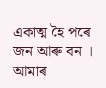একাত্ম হৈ পৰে জন আৰু বন । আমাৰ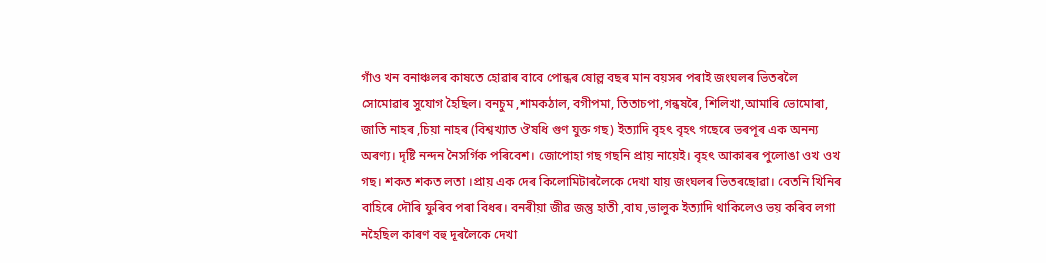গাঁও খন বনাঞ্চলৰ কাষতে হোৱাৰ বাবে পোন্ধৰ ষোল্ল বছৰ মান বয়সৰ পৰাই জংঘলৰ ভিতৰলৈ সোমোৱাৰ সুযোগ হৈছিল। বনচুম ,শামকঠাল, বগীপমা, তিতাচপা,গন্ধষৰৈ, শিলিখা,আমাৰি ভোমোৰা, জাতি নাহৰ ,চিয়া নাহৰ (বিশ্বখ্যাত ঔষধি গুণ যুক্ত গছ) ইত্যাদি বৃহৎ বৃহৎ গছেৰে ভৰপূৰ এক অনন্য অৰণ্য। দৃষ্টি নন্দন নৈসৰ্গিক পৰিবেশ। জোপোহা গছ গছনি প্ৰায় নায়েই। বৃহৎ আকাৰৰ পুলোঙা ওখ ওখ গছ। শকত শকত লতা ।প্ৰায় এক দেৰ কিলোমিটাৰলৈকে দেখা যায় জংঘলৰ ভিতৰছোৱা। বেতনি খিনিৰ বাহিৰে দৌৰি ফুৰিব পৰা বিধৰ। বনৰীয়া জীৱ জন্তু হাতী ,বাঘ ,ভালুক ইত্যাদি থাকিলেও ভয় কৰিব লগা নহৈছিল কাৰণ বহু দূৰলৈকে দেখা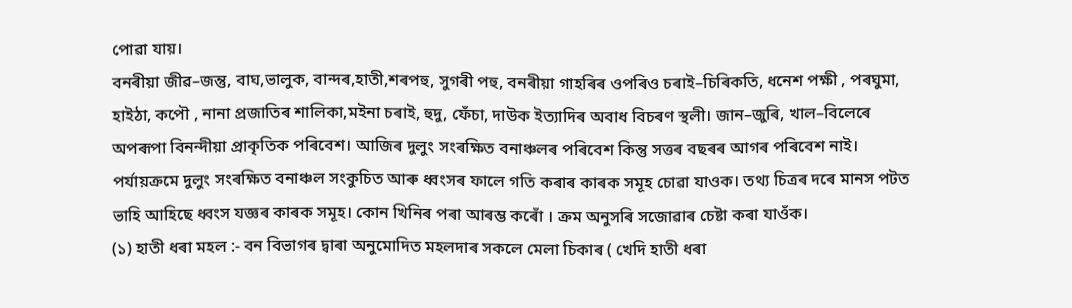পোৱা যায়।
বনৰীয়া জীৱ–জন্তু, বাঘ,ভালুক, বান্দৰ,হাতী,শৰপহু, সুগৰী পহু, বনৰীয়া গাহৰিৰ ওপৰিও চৰাই–চিৰিকতি, ধনেশ পক্ষী , পৰঘুমা, হাইঠা, কপৌ , নানা প্ৰজাতিৰ শালিকা,মইনা চৰাই, হুদু, ফেঁচা, দাউক ইত্যাদিৰ অবাধ বিচৰণ স্থলী। জান–জুৰি, খাল–বিলেৰে অপৰূপা বিনন্দীয়া প্ৰাকৃতিক পৰিবেশ। আজিৰ দুলুং সংৰক্ষিত বনাঞ্চলৰ পৰিবেশ কিন্তু সত্তৰ বছৰৰ আগৰ পৰিবেশ নাই।
পৰ্যায়ক্ৰমে দুলুং সংৰক্ষিত বনাঞ্চল সংকুচিত আৰু ধ্বংসৰ ফালে গতি কৰাৰ কাৰক সমূহ চোৱা যাওক। তথ্য চিত্ৰৰ দৰে মানস পটত ভাহি আহিছে ধ্বংস যজ্ঞৰ কাৰক সমূহ। কোন খিনিৰ পৰা আৰম্ভ কৰোঁ । ক্ৰম অনুসৰি সজোৱাৰ চেষ্টা কৰা যাওঁক।
(১) হাতী ধৰা মহল :- বন বিভাগৰ দ্বাৰা অনুমোদিত মহলদাৰ সকলে মেলা চিকাৰ ( খেদি হাতী ধৰা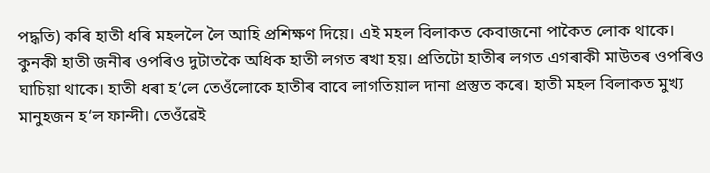পদ্ধতি) কৰি হাতী ধৰি মহললৈ লৈ আহি প্ৰশিক্ষণ দিয়ে। এই মহল বিলাকত কেবাজনো পাকৈত লোক থাকে। কুনকী হাতী জনীৰ ওপৰিও দুটাতকৈ অধিক হাতী লগত ৰখা হয়। প্ৰতিটো হাতীৰ লগত এগৰাকী মাউতৰ ওপৰিও ঘাচিয়া থাকে। হাতী ধৰা হ‘লে তেওঁলোকে হাতীৰ বাবে লাগতিয়াল দানা প্ৰস্তুত কৰে। হাতী মহল বিলাকত মুখ্য মানুহজন হ‘ল ফান্দী। তেওঁৱেই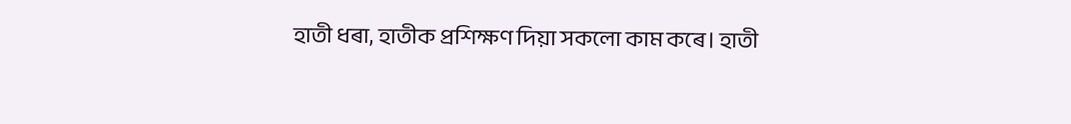হাতী ধৰা, হাতীক প্ৰশিক্ষণ দিয়া সকলো কাম কৰে। হাতী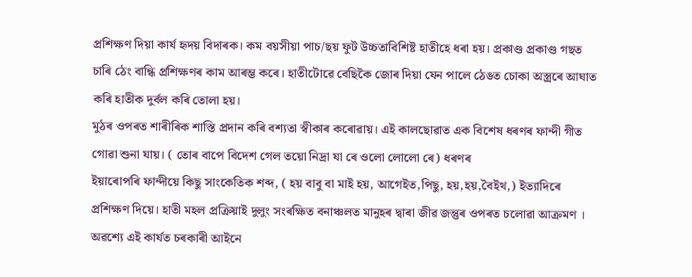প্ৰশিক্ষণ দিয়া কাৰ্য হৃদয় বিদাৰক। কম বয়সীয়া পাচ/ছয় ফুট উচ্চতাবিশিষ্ট হাতীহে ধৰা হয়। প্ৰকাণ্ড প্ৰকাণ্ড গছত চাৰি ঠেং বান্ধি প্ৰশিক্ষণৰ কাম আৰম্ভ কৰে। হাতীটোৱে বেছিকৈ জোৰ দিয়া যেন পালে ঠেঙত চোকা অস্ত্ৰৰে আঘাত কৰি হাতীক দুৰ্বল কৰি তোলা হয়।
মুঠৰ ওপৰত শাৰীৰিক শাস্তি প্ৰদান কৰি বশ্যতা স্বীকাৰ কৰোৱায়। এই কালছোৱাত এক বিশেষ ধৰণৰ ফান্দী গীত গোৱা শুনা যায়। ( তোৰ বাপে বিদেশ গেল তয়ো নিদ্ৰা যা ৰে ওলো লোলো ৰে) ধৰণৰ
ইয়াৰোপৰি ফান্দীয়ে কিছু সাংকেতিক শব্দ, ( হয় বাবু বা মাই হয়, আগেইত,পিছু, হয়,হয়,বৈইথ,) ইত্যাদিৰে প্ৰশিক্ষণ দিয়ে। হাতী মহল প্ৰক্ৰিয়াই দুলুং সংৰক্ষিত বনাঞ্চলত মানুহৰ দ্বাৰা জীৱ জন্তুৰ ওপৰত চলোৱা আক্ৰমণ । অৱশ্যে এই কাৰ্যত চৰকাৰী আইনে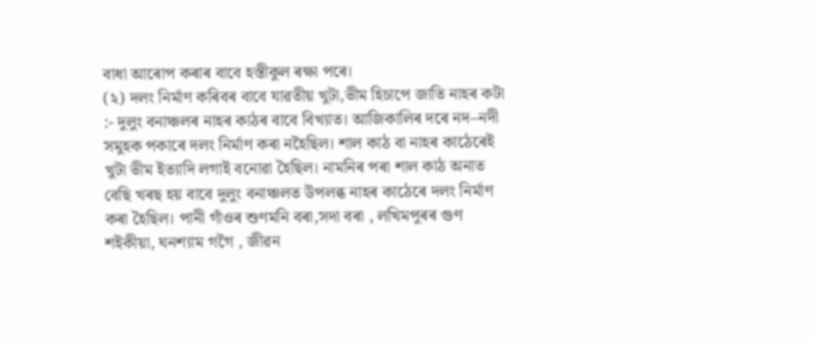বাধা আৰোপ কৰাৰ বাবে হস্তীকুল ৰক্ষা পৰে।
(২) দলং নিৰ্মাণ কৰিবৰ বাবে যাৱতীয় খুটা,ভীম হিচাপে জাতি নাহৰ কটা :- দুলুং বনাঞ্চলৰ নাহৰ কাঠৰ বাবে বিখ্যাত। আজিকালিৰ দৰে নদ–নদী সমুহক পকাৰে দলং নিৰ্মাণ কৰা নহৈছিল। শাল কাঠ বা নাহৰ কাঠেৰেই খুটা ভীম ইত্যাদি লগাই বনোৱা হৈছিল। নামনিৰ পৰা শাল কাঠ অনাত বেছি খৰছ হয় বাবে দুলুং বনাঞ্চলত উপলব্ধ নাহৰ কাঠেৰে দলং নিৰ্মাণ কৰা হৈছিল। পানী গাঁওৰ শুণমনি বৰা,সদা বৰা , লখিমপুৰৰ গুণ শইকীয়া, ঘনশ্যাম গগৈ , জীৱন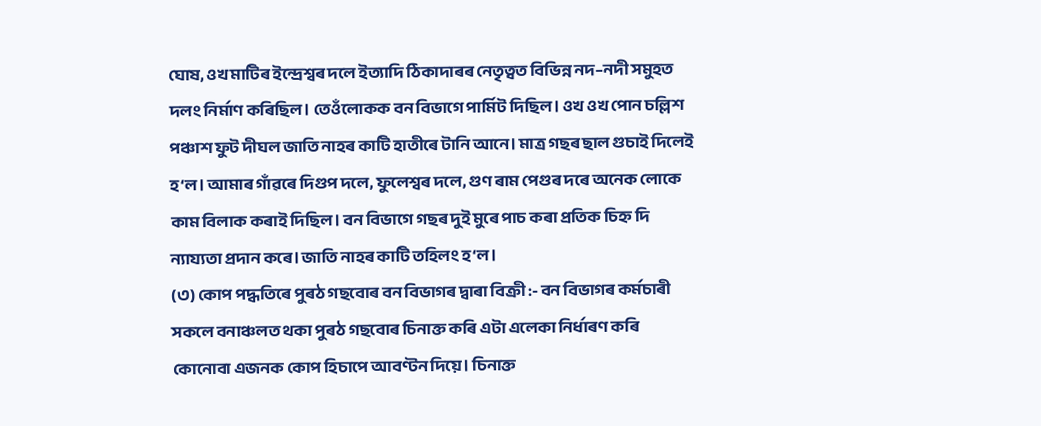ঘোষ, ওখ মাটিৰ ইন্দ্ৰেশ্বৰ দলে ইত্যাদি ঠিকাদাৰৰ নেতৃত্বত বিভিন্ন নদ–নদী সমুহত দলং নিৰ্মাণ কৰিছিল। তেওঁলোকক বন বিভাগে পাৰ্মিট দিছিল। ওখ ওখ পোন চল্লিশ পঞ্চাশ ফুট দীঘল জাতি নাহৰ কাটি হাতীৰে টানি আনে। মাত্ৰ গছৰ ছাল গুচাই দিলেই হ‘ল। আমাৰ গাঁৱৰে দিগুপ দলে, ফুলেশ্বৰ দলে, গুণ ৰাম পেগুৰ দৰে অনেক লোকে কাম বিলাক কৰাই দিছিল। বন বিভাগে গছৰ দুই মুৰে পাচ কৰা প্ৰতিক চিহ্ন দি ন্যায্যতা প্ৰদান কৰে। জাতি নাহৰ কাটি তহিলং হ‘ল।
(৩) কোপ পদ্ধতিৰে পুৰঠ গছবোৰ বন বিভাগৰ দ্বাৰা বিক্ৰী :- বন বিভাগৰ কৰ্মচাৰী সকলে বনাঞ্চলত থকা পুৰঠ গছবোৰ চিনাক্ত কৰি এটা এলেকা নিৰ্ধাৰণ কৰি কোনোবা এজনক কোপ হিচাপে আবণ্টন দিয়ে। চিনাক্ত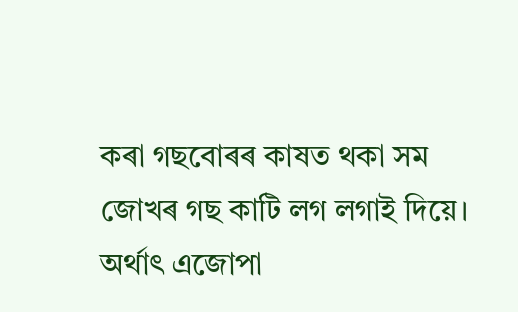কৰা গছবোৰৰ কাষত থকা সম জোখৰ গছ কাটি লগ লগাই দিয়ে। অৰ্থাৎ এজোপা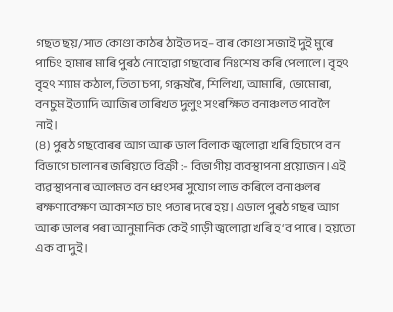গছত ছয়/সাত কোণ্ডা কাঠৰ ঠাইত দহ– বাৰ কোণ্ডা সজাই দুই মুৰে পাচিং হামাৰ মাৰি পুৰঠ নোহোৱা গছবোৰ নিঃশেষ কৰি পেলালে। বৃহৎ বৃহৎ শ্যাম কঠাল, তিতা চপা, গন্ধষৰৈ, শিলিখা, আমাৰি, ভোমোৰা, বনচুম ইত্যাদি আজিৰ তাৰিখত দুলুং সংৰক্ষিত বনাঞ্চলত পাবলৈ নাই।
(৪) পুৰঠ গছবোৰৰ আগ আৰু ডাল বিলাক জ্বলোৱা খৰি হিচাপে বন বিভাগে চালানৰ জৰিয়তে বিক্ৰী :- বিভাগীয় ব্যবস্থাপনা প্ৰয়োজন।এই ব্যৱস্থাপনাৰ আলমত বন ধ্বংসৰ সুযোগ লাভ কৰিলে বনাঞ্চলৰ ৰক্ষণাবেক্ষণ আকাশত চাং পতাৰ দৰে হয়। এডাল পুৰঠ গছৰ আগ আৰু ডালৰ পৰা আনুমানিক কেই গাড়ী জ্বলোৱা খৰি হ‘ব পাৰে। হয়তো এক বা দুই।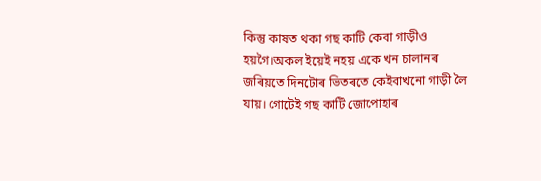কিন্তু কাষত থকা গছ কাটি কেবা গাড়ীও হয়গৈ।অকল ইয়েই নহয় একে খন চালানৰ জৰিয়তে দিনটোৰ ভিতৰতে কেইবাখনো গাড়ী লৈ যায়। গোটেই গছ কাটি জোপোহাৰ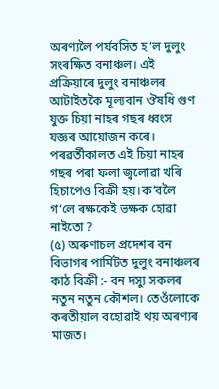অৰণ্যলৈ পৰ্যবসিত হ‘ল দুলুং সংৰক্ষিত বনাঞ্চল। এই প্ৰক্ৰিয়াৰে দুলুং বনাঞ্চলৰ আটাইতকৈ মূল্যবান ঔষধি গুণ যুক্ত চিয়া নাহৰ গছৰ ধ্বংস যজ্ঞৰ আয়োজন কৰে। পৰৱৰ্তীকালত এই চিয়া নাহৰ গছৰ পৰা ফলা জ্বলোৱা খৰি হিচাপেও বিক্ৰী হয়।ক‘বলৈ গ‘লে ৰক্ষকেই ভক্ষক হোৱা নাইতো ?
(৫) অৰুণাচল প্ৰদেশৰ বন বিভাগৰ পাৰ্মিটত দুলুং বনাঞ্চলৰ কাঠ বিক্ৰী :- বন দস্যু সকলৰ নতুন নতুন কৌশল। তেওঁলোকে কৰতীয়াল বহোৱাই থয় অৰণ্যৰ মাজত।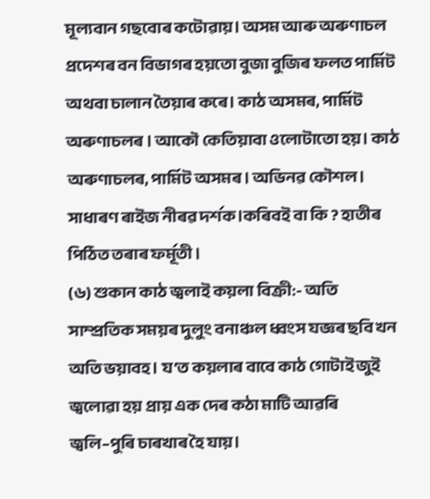মূল্যবান গছবোৰ কটোৱায়। অসম আৰু অৰুণাচল প্ৰদেশৰ বন বিভাগৰ হয়তো বুজা বুজিৰ ফলত পাৰ্মিট অথবা চালান তৈয়াৰ কৰে। কাঠ অসমৰ, পাৰ্মিট অৰুণাচলৰ । আকৌ কেতিয়াবা ওলোটাতো হয়। কাঠ অৰুণাচলৰ, পাৰ্মিট অসমৰ । অভিনৱ কৌশল। সাধাৰণ ৰাইজ নীৰৱ দৰ্শক।কৰিবই বা কি ? হাতীৰ পিঠিত তৰাৰ ফৰ্মূতী ।
(৬) শুকান কাঠ জ্বলাই কয়লা বিক্ৰী:- অতি সাম্প্ৰতিক সময়ৰ দুলুং বনাঞ্চল ধ্বংস যজ্ঞৰ ছবি খন অতি ভয়াবহ। য‘ত কয়লাৰ বাবে কাঠ গোটাই জুই জ্বলোৱা হয় প্ৰায় এক দেৰ কঠা মাটি আৱৰি জ্বলি–পুৰি চাৰখাৰ হৈ যায়।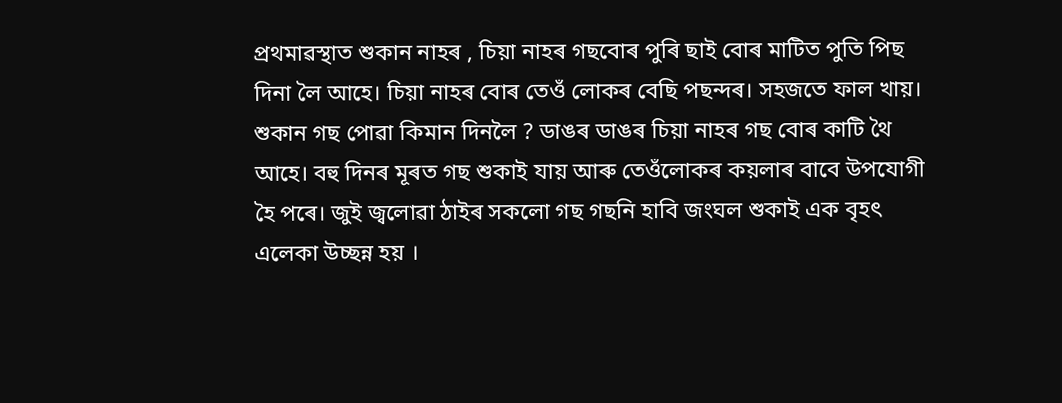প্ৰথমাৱস্থাত শুকান নাহৰ , চিয়া নাহৰ গছবোৰ পুৰি ছাই বোৰ মাটিত পুতি পিছ দিনা লৈ আহে। চিয়া নাহৰ বোৰ তেওঁ লোকৰ বেছি পছন্দৰ। সহজতে ফাল খায়। শুকান গছ পোৱা কিমান দিনলৈ ? ডাঙৰ ডাঙৰ চিয়া নাহৰ গছ বোৰ কাটি থৈ আহে। বহু দিনৰ মূৰত গছ শুকাই যায় আৰু তেওঁলোকৰ কয়লাৰ বাবে উপযোগী হৈ পৰে। জুই জ্বলোৱা ঠাইৰ সকলো গছ গছনি হাবি জংঘল শুকাই এক বৃহৎ এলেকা উচ্ছন্ন হয় ।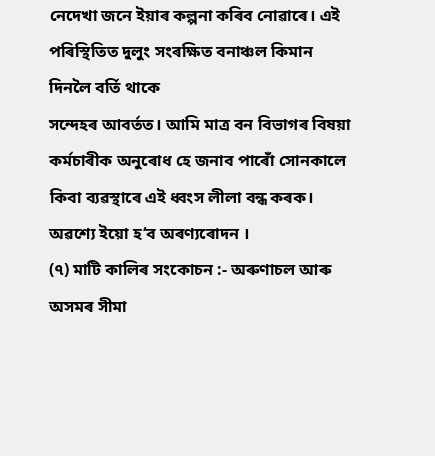নেদেখা জনে ইয়াৰ কল্পনা কৰিব নোৱাৰে। এই পৰিস্থিতিত দুলুং সংৰক্ষিত বনাঞ্চল কিমান দিনলৈ বৰ্তি থাকে
সন্দেহৰ আবৰ্তত। আমি মাত্ৰ বন বিভাগৰ বিষয়া কৰ্মচাৰীক অনুৰোধ হে জনাব পাৰোঁ সোনকালে কিবা ব্যৱস্থাৰে এই ধ্বংস লীলা বন্ধ কৰক। অৱশ্যে ইয়ো হ‘ব অৰণ্যৰোদন ।
(৭) মাটি কালিৰ সংকোচন :- অৰুণাচল আৰু অসমৰ সীমা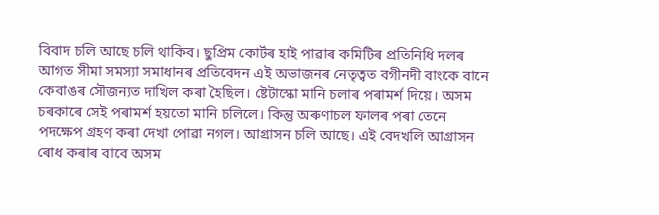বিবাদ চলি আছে চলি থাকিব। ছুপ্ৰিম কোৰ্টৰ হাই পাৱাৰ কমিটিৰ প্ৰতিনিধি দলৰ আগত সীমা সমস্যা সমাধানৰ প্ৰতিবেদন এই অভাজনৰ নেতৃত্বত বগীনদী বাংকে বানে কেবাঙৰ সৌজন্যত দাখিল কৰা হৈছিল। ষ্টেটাস্কো মানি চলাৰ পৰামৰ্শ দিয়ে। অসম চৰকাৰে সেই পৰামৰ্শ হয়তো মানি চলিলে। কিন্তু অৰুণাচল ফালৰ পৰা তেনে পদক্ষেপ গ্ৰহণ কৰা দেখা পোৱা নগল। আগ্ৰাসন চলি আছে। এই বেদখলি আগ্ৰাসন ৰোধ কৰাৰ বাবে অসম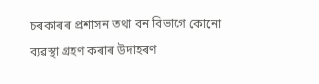চৰকাৰৰ প্ৰশাসন তথা বন বিভাগে কোনো ব্যৱস্থা গ্ৰহণ কৰাৰ উদাহৰণ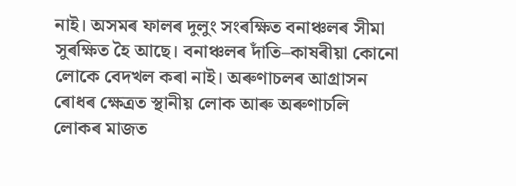নাই। অসমৰ ফালৰ দুলুং সংৰক্ষিত বনাঞ্চলৰ সীমা সুৰক্ষিত হৈ আছে। বনাঞ্চলৰ দাঁতি–কাষৰীয়া কোনো লোকে বেদখল কৰা নাই। অৰুণাচলৰ আগ্ৰাসন ৰোধৰ ক্ষেত্ৰত স্থানীয় লোক আৰু অৰুণাচলি লোকৰ মাজত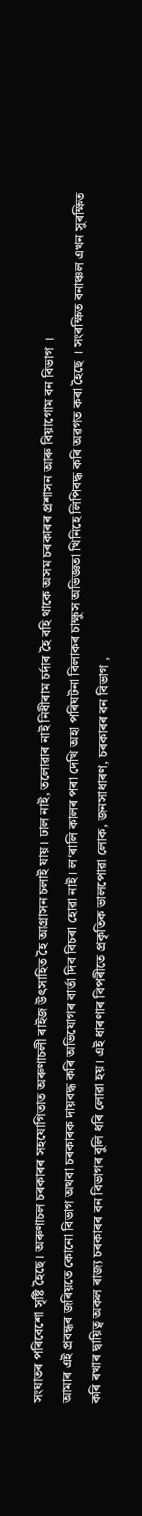সংঘাতৰ পৰিবেশো সৃষ্টি হৈছে। অৰুণাচল চৰকাৰৰ সহযোগিতাত অৰুণাচলী ৰাইজ উৎসাহিত হৈ আগ্ৰাসন চলাই যায়। ঢাল নাই, তলোৱাৰ নাই নিধীৰাম চৰ্দাৰ হৈ বহি থাকে অসম চৰকাৰৰ প্ৰশাসন আৰু বিয়াগোম বন বিভাগ ।
আমাৰ এই প্ৰবন্ধৰ জৰিয়তে কোনো বিভাগ অথবা চৰকাৰক দায়বদ্ধ কৰি অভিযোগৰ বাৰ্তা দিব বিচৰা হোৱা নাই। ল‘ৰালি কালৰ পৰা দেখি অহা পৰিঘটনা বিলাকৰ চাক্ষুস অভিজ্ঞতা খিনিহে লিপিবদ্ধ কৰি অৱগত কৰা হৈছে । সংৰক্ষিত বনাঞ্চল এখন সুৰক্ষিত কৰি ৰখাৰ দ্বায়িত্ব অকল ৰাজ্য চৰকাৰৰ বন বিভাগৰ বুলি ধৰি লোৱা হয়। এই ধাৰণাৰ বিপৰীতে প্ৰকৃতিক ভালপোৱা লোক, জনসাধাৰণ, চৰকাৰৰ বন বিভাগ ,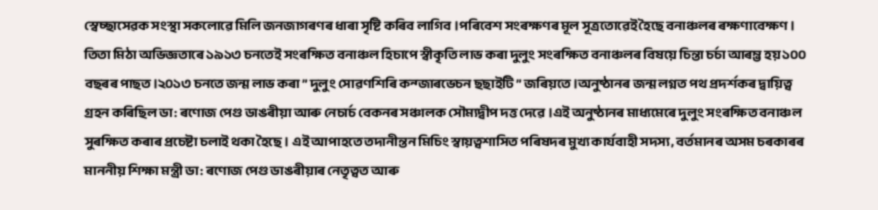স্বেচ্ছাসেৱক সংস্থা সকলোৱে মিলি জনজাগৰণৰ ধাৰা সৃষ্টি কৰিব লাগিব।পৰিবেশ সংৰক্ষণৰ মূল সূত্ৰতোৱেই হৈছে বনাঞ্চলৰ ৰক্ষণাবেক্ষণ। তিতা মিঠা অভিজ্ঞতাৰে ১৯১৩ চনতেই সংৰক্ষিত বনাঞ্চল হিচাপে স্বীকৃতি লাভ কৰা দুলুং সংৰক্ষিত বনাঞ্চলৰ বিষয়ে চিন্তা চৰ্চা আৰম্ভ হয় ১০০ বছৰৰ পাছত।২০১৩ চনতে জন্ম লাভ কৰা ” দুলুং সোৱণশিৰি কন্জাৰভেচন ছছাইটি ” জৰিয়তে ।অনুষ্ঠানৰ জন্ম লগ্নত পথ প্ৰদৰ্শকৰ দ্বায়িত্ব গ্ৰহন কৰিছিল ডা: ৰণোজ পেগু ডাঙৰীয়া আৰু নেচাৰ্চ বেকনৰ সঞ্চালক সৌম্যদ্বীপ দত্ত দেৱে।এই অনুষ্ঠানৰ মাধ্যমেৰে দুলুং সংৰক্ষিত বনাঞ্চল সুৰক্ষিত কৰাৰ প্ৰচেষ্টা চলাই থকা হৈছে। এই আপাহতে তদানীন্তন মিচিং স্বায়ত্বশাসিত পৰিষদৰ মুখ্য কাৰ্যবাহী সদস্য, বৰ্তমানৰ অসম চৰকাৰৰ মাননীয় শিক্ষা মন্ত্ৰী ডা: ৰণোজ পেগু ডাঙৰীয়াৰ নেতৃত্বত আৰু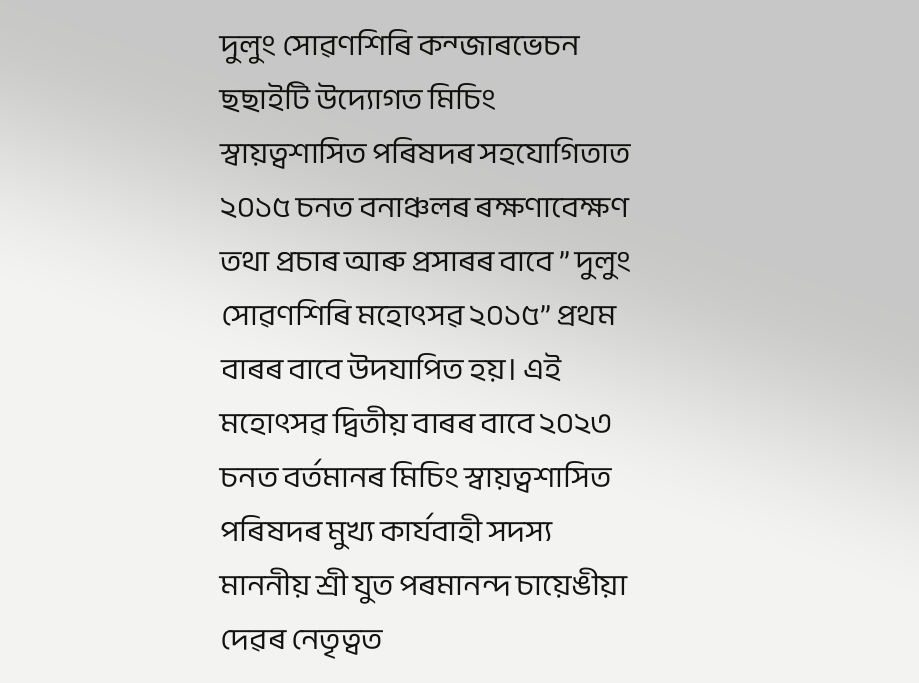দুলুং সোৱণশিৰি কন্জাৰভেচন ছছাইটি উদ্যোগত মিচিং স্বায়ত্বশাসিত পৰিষদৰ সহযোগিতাত ২০১৫ চনত বনাঞ্চলৰ ৰক্ষণাবেক্ষণ তথা প্ৰচাৰ আৰু প্ৰসাৰৰ বাবে ” দুলুং সোৱণশিৰি মহোৎসৱ ২০১৫” প্ৰথম বাৰৰ বাবে উদযাপিত হয়। এই মহোৎসৱ দ্বিতীয় বাৰৰ বাবে ২০২৩ চনত বৰ্তমানৰ মিচিং স্বায়ত্বশাসিত পৰিষদৰ মুখ্য কাৰ্যবাহী সদস্য মাননীয় শ্ৰী যুত পৰমানন্দ চায়েঙীয়া দেৱৰ নেতৃত্বত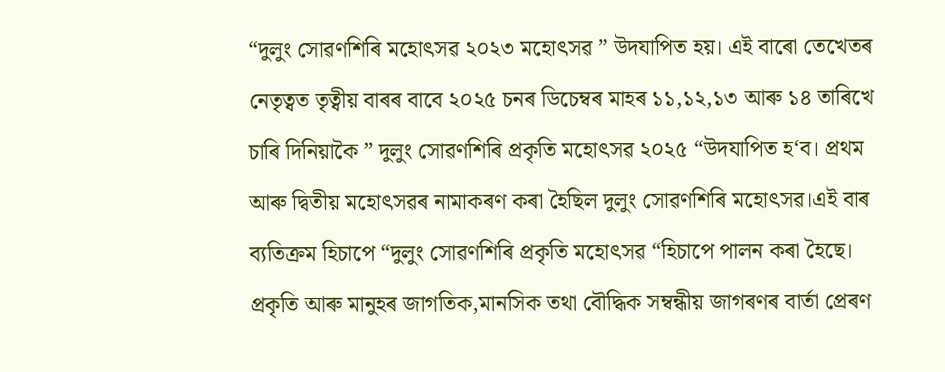“দুলুং সোৱণশিৰি মহোৎসৱ ২০২৩ মহোৎসৱ ” উদযাপিত হয়। এই বাৰো তেখেতৰ নেতৃত্বত তৃত্বীয় বাৰৰ বাবে ২০২৫ চনৰ ডিচেম্বৰ মাহৰ ১১,১২,১৩ আৰু ১৪ তাৰিখে চাৰি দিনিয়াকৈ ” দুলুং সোৱণশিৰি প্ৰকৃতি মহোৎসৱ ২০২৫ “উদযাপিত হ‘ব। প্ৰথম আৰু দ্বিতীয় মহোৎসৱৰ নামাকৰণ কৰা হৈছিল দুলুং সোৱণশিৰি মহোৎসৱ।এই বাৰ ব্যতিক্ৰম হিচাপে “দুলুং সোৱণশিৰি প্ৰকৃতি মহোৎসৱ “হিচাপে পালন কৰা হৈছে। প্ৰকৃতি আৰু মানুহৰ জাগতিক,মানসিক তথা বৌদ্ধিক সম্বন্ধীয় জাগৰণৰ বাৰ্তা প্ৰেৰণ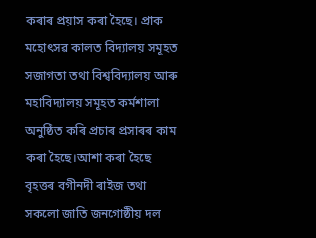কৰাৰ প্ৰয়াস কৰা হৈছে। প্ৰাক মহোৎসৱ কালত বিদ্যালয় সমূহত সজাগতা তথা বিশ্ববিদ্যালয় আৰু মহাবিদ্যালয় সমূহত কৰ্মশালা অনুষ্ঠিত কৰি প্ৰচাৰ প্ৰসাৰৰ কাম কৰা হৈছে।আশা কৰা হৈছে বৃহত্তৰ বগীনদী ৰাইজ তথা সকলো জাতি জনগোষ্ঠীয় দল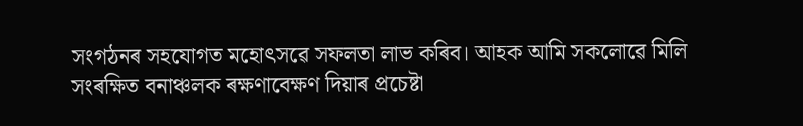সংগঠনৰ সহযোগত মহোৎসৱে সফলতা লাভ কৰিব। আহক আমি সকলোৱে মিলি সংৰক্ষিত বনাঞ্চলক ৰক্ষণাবেক্ষণ দিয়াৰ প্ৰচেষ্টা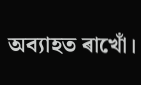অব্যাহত ৰাখোঁ।